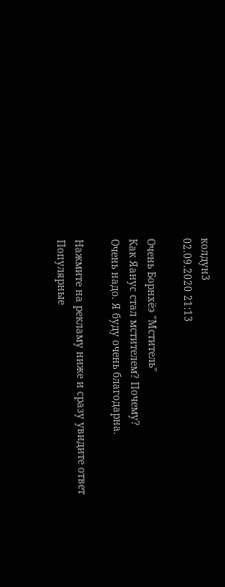колдун3
02.09.2020 21:13

Очень Борнхёэ "Мститель"
Как Яанус стал мстителем? Почему?
Очень надо. Я буду очень благодарна.

Нажмите на рекламу ниже и сразу увидите ответ
Популярные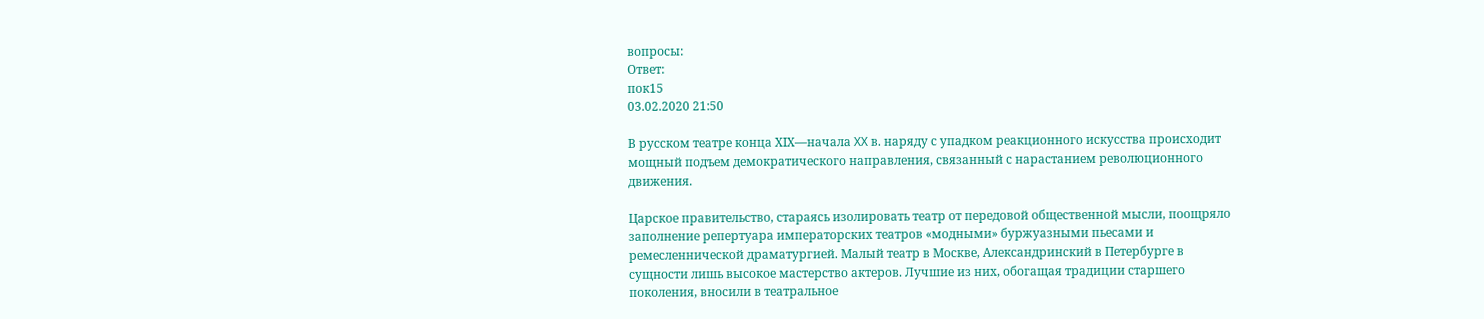вопросы:
Ответ:
пок15
03.02.2020 21:50

В русском театре конца ХIХ—начала XX в. наряду с упадком реакционного искусства происходит мощный подъем демократического направления, связанный с нарастанием революционного движения.

Царское правительство, стараясь изолировать театр от передовой общественной мысли, поощряло заполнение репертуара императорских театров «модными» буржуазными пьесами и ремесленнической драматургией. Малый театр в Москве, Александринский в Петербурге в сущности лишь высокое мастерство актеров. Лучшие из них, обогащая традиции старшего поколения, вносили в театральное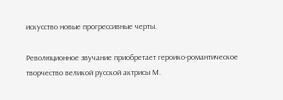искусство новые прогрессивные черты.

Революционное звучание приобретает героико-романтическое творчество великой русской актрисы М.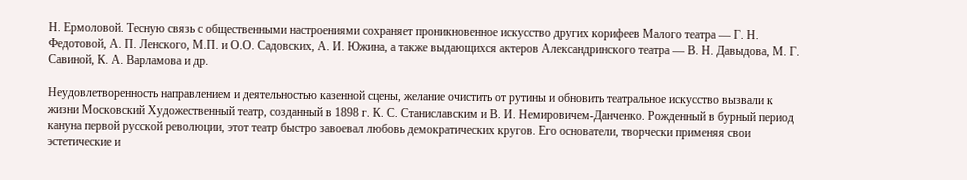Н. Ермоловой. Тесную связь с общественными настроениями сохраняет проникновенное искусство других корифеев Малого театра — Г. Н. Федотовой, А. П. Ленского, М.П. и О.О. Садовских, А. И. Южина, а также выдающихся актеров Александринского театра — В. Н. Давыдова, М. Г. Савиной, К. А. Варламова и др.

Неудовлетворенность направлением и деятельностью казенной сцены, желание очистить от рутины и обновить театральное искусство вызвали к жизни Московский Художественный театр, созданный в 1898 г. К. С. Станиславским и В. И. Немировичем-Данченко. Рожденный в бурный период кануна первой русской революции, этот театр быстро завоевал любовь демократических кругов. Его основатели, творчески применяя свои эстетические и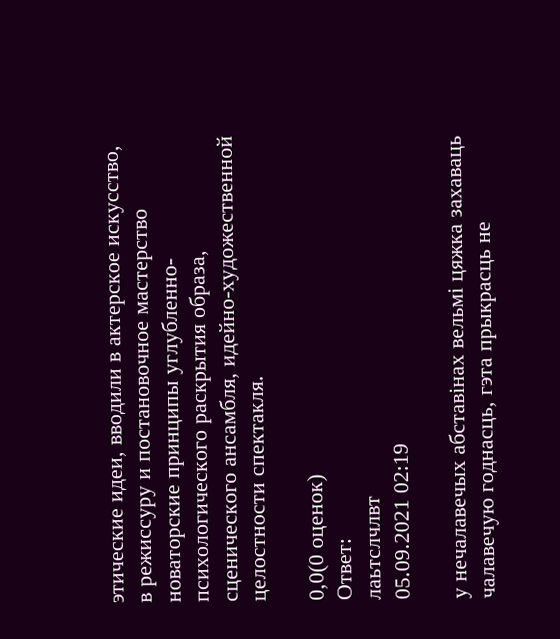этические идеи, вводили в актерское искусство, в режиссуру и постановочное мастерство новаторские принципы углубленно-психологического раскрытия образа, сценического ансамбля, идейно-художественной целостности спектакля.

0,0(0 оценок)
Ответ:
лаьтслчлвт
05.09.2021 02:19

у нечалавечых абставінах вельмі цяжка захаваць чалавечую годнасць, гэта прыкрасць не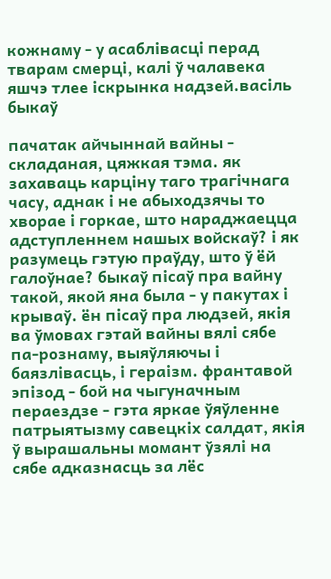кожнаму - у асаблівасці перад тварам смерці, калі ў чалавека яшчэ тлее іскрынка надзей.васіль быкаў

пачатак айчыннай вайны - складаная, цяжкая тэма. як захаваць карціну таго трагічнага часу, аднак і не абыходзячы то хворае і горкае, што нараджаецца адступленнем нашых войскаў? і як разумець гэтую праўду, што ў ёй галоўнае? быкаў пісаў пра вайну такой, якой яна была - у пакутах і крываў. ён пісаў пра людзей, якія ва ўмовах гэтай вайны вялі сябе па-рознаму, выяўляючы і баязлівасць, і гераізм. франтавой эпізод - бой на чыгуначным пераездзе - гэта яркае ўяўленне патрыятызму савецкіх салдат, якія ў вырашальны момант ўзялі на сябе адказнасць за лёс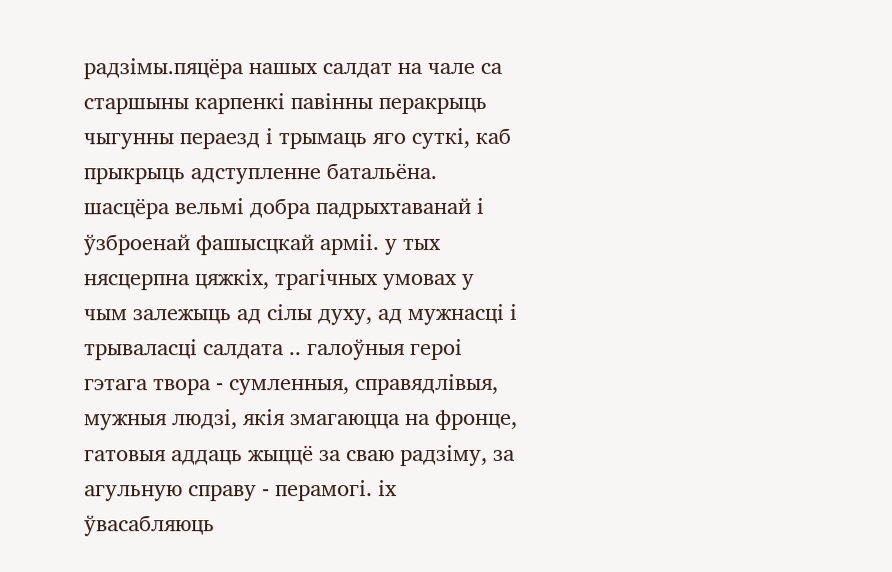радзімы.пяцёра нашых салдат на чале са старшыны карпенкі павінны перакрыць чыгунны пераезд і трымаць яго суткі, каб прыкрыць адступленне батальёна. шасцёра вельмі добра падрыхтаванай і ўзброенай фашысцкай арміі. у тых нясцерпна цяжкіх, трагічных умовах у чым залежыць ад сілы духу, ад мужнасці і трываласці салдата .. галоўныя героі гэтага твора - сумленныя, справядлівыя, мужныя людзі, якія змагаюцца на фронце, гатовыя аддаць жыццё за сваю радзіму, за агульную справу - перамогі. іх ўвасабляюць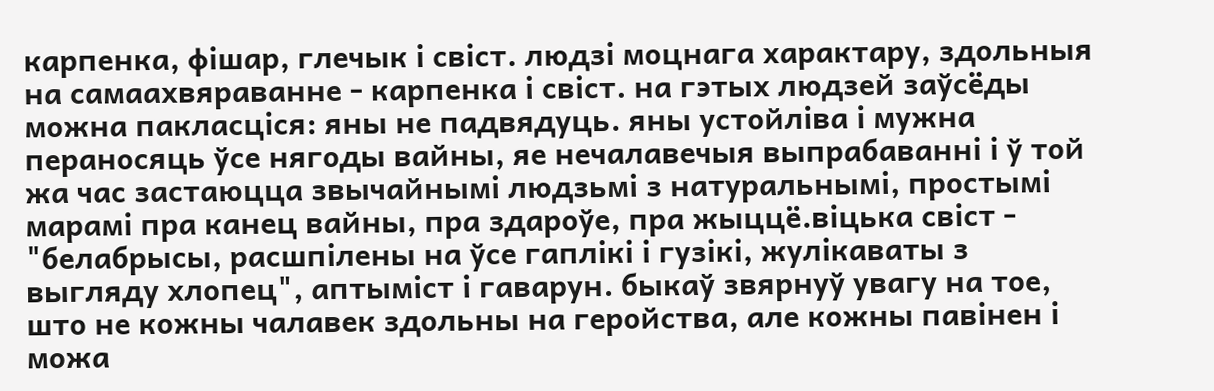карпенка, фішар, глечык і свіст. людзі моцнага характару, здольныя на самаахвяраванне - карпенка і свіст. на гэтых людзей заўсёды можна пакласціся: яны не падвядуць. яны устойліва і мужна пераносяць ўсе нягоды вайны, яе нечалавечыя выпрабаванні і ў той жа час застаюцца звычайнымі людзьмі з натуральнымі, простымі марамі пра канец вайны, пра здароўе, пра жыццё.віцька свіст - "белабрысы, расшпілены на ўсе гаплікі і гузікі, жулікаваты з выгляду хлопец", аптыміст і гаварун. быкаў звярнуў увагу на тое, што не кожны чалавек здольны на геройства, але кожны павінен і можа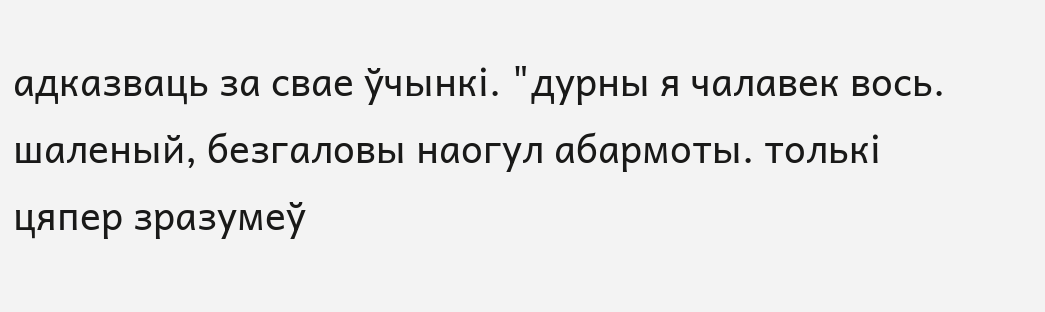адказваць за свае ўчынкі. "дурны я чалавек вось. шаленый, безгаловы наогул абармоты. толькі цяпер зразумеў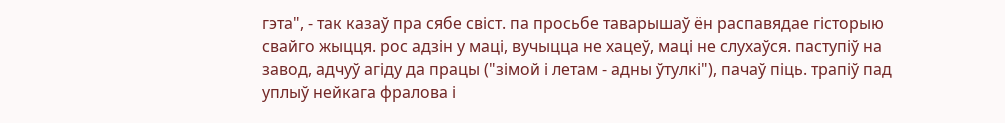гэта", - так казаў пра сябе свіст. па просьбе таварышаў ён распавядае гісторыю свайго жыцця. рос адзін у маці, вучыцца не хацеў, маці не слухаўся. паступіў на завод, адчуў агіду да працы ("зімой і летам - адны ўтулкі"), пачаў піць. трапіў пад уплыў нейкага фралова і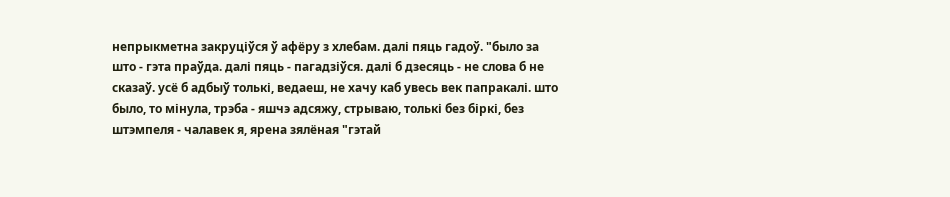непрыкметна закруціўся ў афёру з хлебам. далі пяць гадоў. "было за што - гэта праўда. далі пяць - пагадзіўся. далі б дзесяць - не слова б не сказаў. усё б адбыў толькі, ведаеш, не хачу каб увесь век папракалі. што было, то мінула, трэба - яшчэ адсяжу, стрываю, толькі без біркі, без штэмпеля - чалавек я, ярена зялёная "гэтай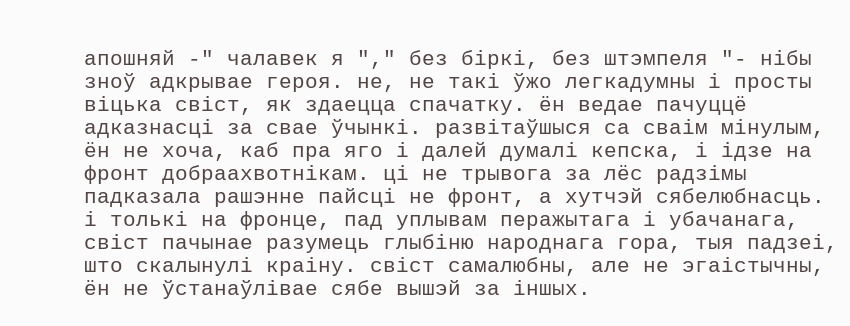апошняй -" чалавек я "," без біркі, без штэмпеля "- нібы зноў адкрывае героя. не, не такі ўжо легкадумны і просты віцька свіст, як здаецца спачатку. ён ведае пачуццё адказнасці за свае ўчынкі. развітаўшыся са сваім мінулым, ён не хоча, каб пра яго і далей думалі кепска, і ідзе на фронт добраахвотнікам. ці не трывога за лёс радзімы падказала рашэнне пайсці не фронт, а хутчэй сябелюбнасць. і толькі на фронце, пад уплывам перажытага і убачанага, свіст пачынае разумець глыбіню народнага гора, тыя падзеі, што скалынулі краіну. свіст самалюбны, але не эгаістычны, ён не ўстанаўлівае сябе вышэй за іншых.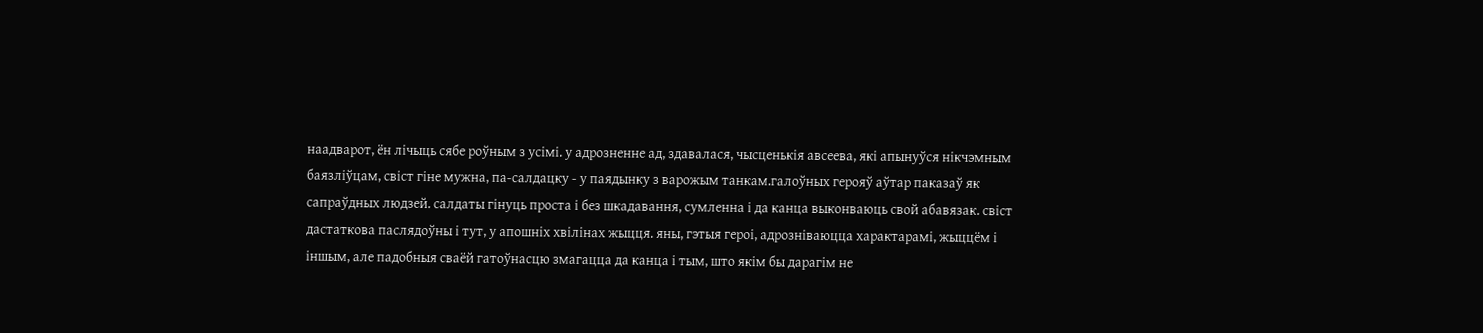наадварот, ён лічыць сябе роўным з усімі. у адрозненне ад, здавалася, чысценькія авсеева, які апынуўся нікчэмным баязліўцам, свіст гіне мужна, па-салдацку - у паядынку з варожым танкам.галоўных герояў аўтар паказаў як сапраўдных людзей. салдаты гінуць проста і без шкадавання, сумленна і да канца выконваюць свой абавязак. свіст дастаткова паслядоўны і тут, у апошніх хвілінах жыцця. яны, гэтыя героі, адрозніваюцца характарамі, жыццём і іншым, але падобныя сваёй гатоўнасцю змагацца да канца і тым, што якім бы дарагім не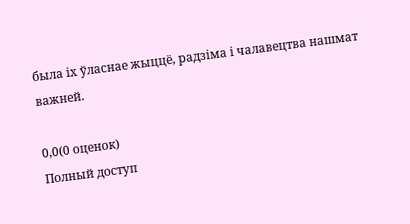была іх ўласнае жыццё, радзіма і чалавецтва нашмат важней.

0,0(0 оценок)
Полный доступ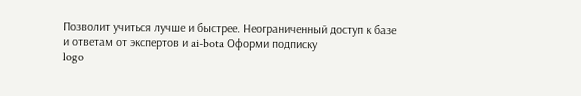Позволит учиться лучше и быстрее. Неограниченный доступ к базе и ответам от экспертов и ai-bota Оформи подписку
logo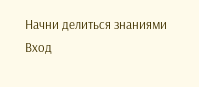Начни делиться знаниями
Вход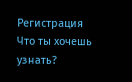Регистрация
Что ты хочешь узнать?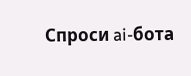Спроси ai-бота